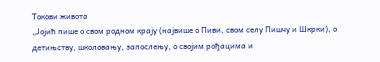Токови живота
„Јојић пише о свом родном крају (највише о Пиви, свом селу Пишчу и Шкрки), о детињству, школовању, запослењу, о својим рођацима и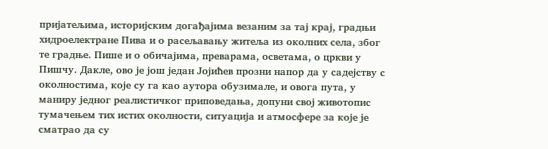пријатељима, историјским догађајима везаним за тај крај, градњи хидроелектране Пива и о расељавању житеља из околних села, због те градње. Пише и о обичајима, преварама, осветама, о цркви у Пишчу. Дакле, ово је још један Јојићев прозни напор да у садејству с околностима, које су га као аутора обузимале, и овога пута, у маниру једног реалистичког приповедања, допуни свој животопис тумачењем тих истих околности, ситуација и атмосфере за које је сматрао да су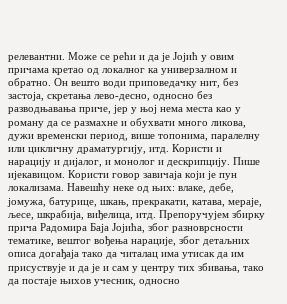релевантни. Може се рећи и да је Јојић у овим причама кретао од локалног ка универзалном и обратно. Он вешто води приповедачку нит, без застоја, скретања лево-десно, односно без разводњавања приче, јер у њој нема места као у роману да се размахне и обухвати много ликова, дужи временски период, више топонима, паралелну или цикличну драматургију, итд. Користи и нарацију и дијалог, и монолог и дескрипцију. Пише ијекавицом. Користи говор завичаја који је пун локализама. Навешћу неке од њих: влаке, дебе, јомужа, батурице, шкањ, прекракати, катава, мераје, љесе, шкрабија, виђелица, итд. Препоручујем збирку прича Радомира Баја Јојића, због разноврсности тематике, вештог вођења нарације, због детаљних описа догађаја тако да читалац има утисак да им присуствује и да је и сам у центру тих збивања, тако да постаје њихов учесник, односно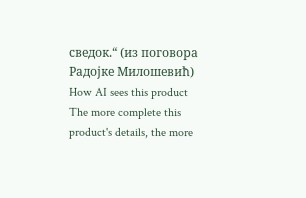сведок.“ (из поговора Радојке Милошевић)
How AI sees this product
The more complete this product's details, the more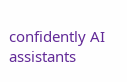confidently AI assistants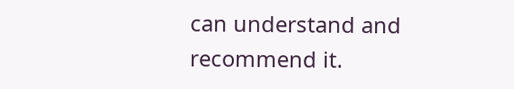can understand and recommend it.